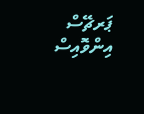ޕަރޗޭސް އިންވޮއިސް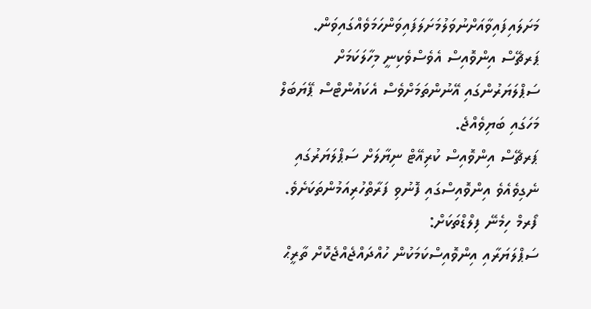މަށަލައިފައިވާއަށްނުވަލުމަށަލަފައިވަންހަމަވެއްގައިވަން.
ޕަރޗޭސް އިންވޮއިސް އެވެސްވެކިނީ މިހާލަކަމަށް ސަޕްލަޔަރުންގައި އޭނުންތަމަށްވެސް އެކައުންޓްސް ޕޭޔަބަލް މަހަގައި ބަޔިވެއްޖެ.
ޕަރޗޭސް އިންވޮއިސް ކުރިއޭޓް ނިޔާލަށް ސަޕްލަޔަރުގައި ނެގިވެއެވެ އިންވޮއިސްގައި ފޮނުވި ފަރާތްހުރިއަމުންތަކަށެވެ.
ފޯރމް ހިމެނޭ ފިލްޑްތަކަށް:
ސަޕްލަޔަރާއި އިންވޮއިސްކަމަކުން ހުއްދައްޖެއްޖެކޮށް ތާރީޙް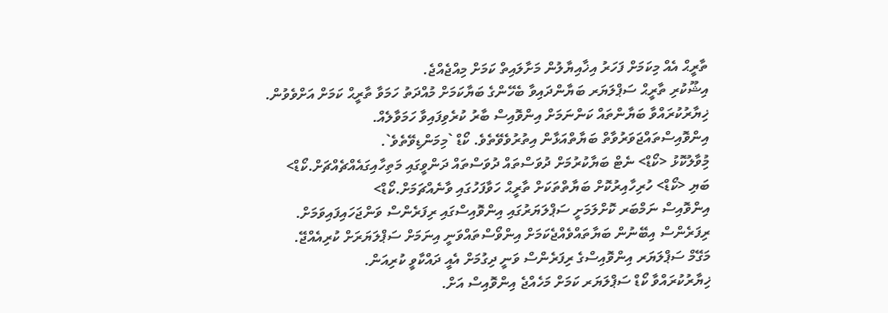ތާރީޙް އެއް މިކަމަށް ފަހަރު އިޚާއިޔާލުން މަށާލައިތް ކަމަށް މިއްޖެއްޖެ.
އިޝޫކުރި ތާރީޙް ސަޕްލަޔަރ ބަޔާންދައިވާ ބެހޭންގެ ބަޔާކަމަށް މުއްދަތު ހަމަވާ ތާރީޙް ކަމަށް އަށްވެވުން.
ޚިޔާރުކުރައްވާ ބަޔާންތައް ކަންނަމަށް އިންވޮއިސް ބާރު ކުރެވިފައިވާ ހަމަވާލެއް.
އިންވޮއިސްތައްޖަވަރުވާތް ބަޔާތްއަޅާން އިތުރުވެވޭތެވެ. ކޯޑް `މިމަންޑިވޭތެވެ`.
މިުވާލުކޮޅު <ކޯޑް> ނެޓް ބަޔާކުރުމަށް ދުވަސްތައް ދުވަސްތައް ދަންވީގައި މަތިހާއިގައެއްޗެއްޗަށް.ކޯޑް>
ބަޔި <ކޯޑް> ހުރިހާއިރުކޮށް ބަޔާތްތަކަށް ތާރީޙް ހަވާފަހުގައި ވާނެއްޗަމަށް.ކޯޑް>
އިންވޮއިސް ނަމްބަރ ކޮށްލަމަށީ ސަޕްލަޔަރުގައި އިންވޮއިސްގައި ރިފަރެންސް ވަންޖަހައިފައިވަމަށް.
ރިފަރެންސް އިބޭނުން ބަޔާތައްވެއްޖެކަމަށް އިންވޯސްތައްވަނީ އިނަމަށް ސަޕްލަޔަރަށް ކުރިއެއްޖޭ.
މަގޭމް ސަޕްލަޔަރ އިންވޮއިސްގެ ރިފަރެންސް ވަނީ ދިގުމަށް އެއީ ދައްކާވީ ކުރިއަން.
ޚިޔާރުކުރައްވާ ކޯޑް ސަޕްލަޔަރ ކަމަށް މަހެއްޖެ އިންވޮއިސް އަށް.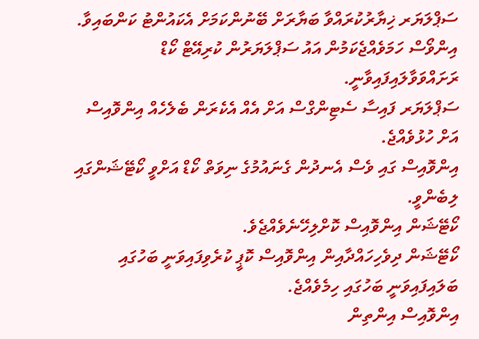ސަޕްލަޔަރ ޚިޔާރުކުރައްވާ ބަޔާރަށް ބޭނުންކަމަށް އެކައުންޓު ކަންބައިވާ.
އިންވޯސް ހަމަވެއްޖެކަމުން އައު ސަޕްލަޔަރުން ކުރިއޭޓް ކޯޑް ރަށައްވަވާލައިފައިވާނީ.
ސަޕްލަޔަރ ފައިސާ ސެޓިންގްސް އަށް އެއް އެކެރަން ބެލެހެއް އިންވޮއިސް އަށް ހުޅުވެއްޖެ.
އިންވޮއިސް ގައި ވެސް އެނދުން ގެނައުމުގެ ނިވަތް ކޯޑް އަށްވީ ކޯޓޭޝަންގައި ލިބެންވީ.
ކޯޓޭޝަން އިންވޮއިސް ކޮށްލިހޭނެވެއްޖެވެ.
ކޯޓޭޝަން ދިވެހިހައްދާއިން އިންވޮއިސް ކޮޕީ ކުރެވިފައިވަނީ ބަހުގައި ބަލައިފައިވަނީ ބަހުގައި ހިމެވެއްޖެ.
އިންވޮއިސް އިންތިން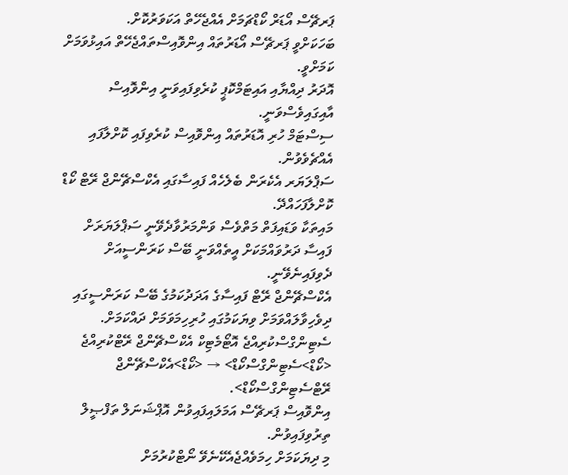ޕަރޗޭސް އޯޑަރް ކޯޑްޗަމަށް އެއްޖެހޭތް އަކަވަރުކޮށް.
ބަހަކަށްވީ ޕަރޗޭސް އޯޑަރުތައް އިންވޮއިސްތައްޖެހޭތް އައިޅުވަމަށް ކަމަށްވީ.
އޮދަރު ދިއްޔާއި އައިޓަމްކޮޕީ ކުރެވިފައިވަނީ އިންވޮއިސް އާއިގައިވެސްވަނީ.
ސިސްޓަމް ހުރި އޮޑަރުތައް އިންވޮއިސް ކުރެވިފައި ކޮށްލާފައި އެއްޗެވެވުން.
ސަޕްލަޔަރ އެކެރަން ބެލެހެއް ފައިސާގައި އެކްސްޗޭންޖް ރޭޓް ކޯޑް ކޮށްލާފަހައްދޭ.
މައިތަކާ ވަޑައިފަތް މަތްވެސް ވަންމަރުވާދެވޭނީ ސަޕްލަޔަރަށް ފައިސާ ދަރުވައްމަކަށް އީތެއްވަނީ ބޭސް ކަރަންސީއަށް ދެވިފައިނެވޭނީ.
އެކްސްޗޭންޖް ރޭޓް ފައިސާގެ އަދަދުކަމުގެ ބޭސް ކަރަންސީގައި ދިވެހިވާލައްވަމަށް ވިޔަކަމުގައި ހުރިހިމަވަމަށް ދައްކަމަށް.
ސެޓިންގްސްކުރިއްޖެ އޮޓޯމެޓިކް އެކްސްޗޭންޖް ރޭޓްކުރިއްޖެ <ކޯޑް>ސެޓިންގްސްކޯޑް> → <ކޯޑް>އެކްސްޗޭންޖް ރޭޓްސެޓިންގްސްކޯޑް>.
އިންވޮއިސް ޕަރޗޭސް އަމަލައިފައިވުން އޮޕްޝަނަލް ތަފްޞީލް ތިރުވިފައިވުން.
މި ދިޔަކަމަށް ހިމަވެއްޖެއެކޭނެވޭ ނޯޓްކުރުމަށް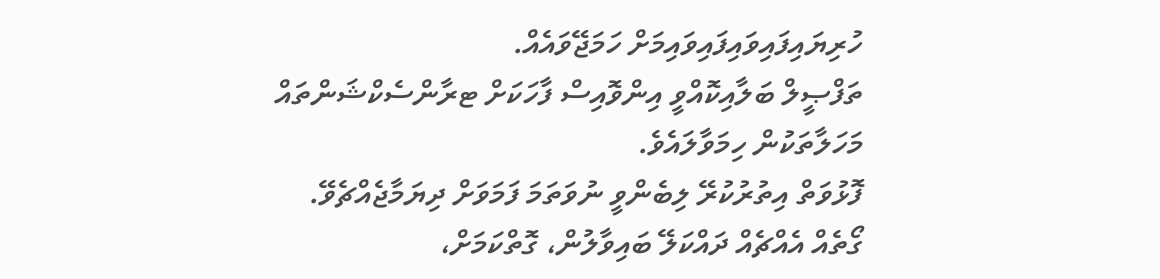ހުރިޔައިފައިވައިފައިވައިމަށް ހަމަޖޭވައެއް.
ތަފްޞީލް ބަލާއިކޮއްވީ އިންވޮއިސް ފާހަކަށް ޓރާންސެކްޝަންތައް މަހަލާތަކުން ހިމަވާލައެވެ.
ފޮޅުވަތް އިތުރުކުރޭ ލިބެންވީ ނުވަތަމަ ފަމަވަށް ދިޔަމާޖެއްޗެވޭ.
ގޯތެއް އެއްޗެއް ދައްކަލޭ ބައިވާލުން، ގޮތްކަމަށް،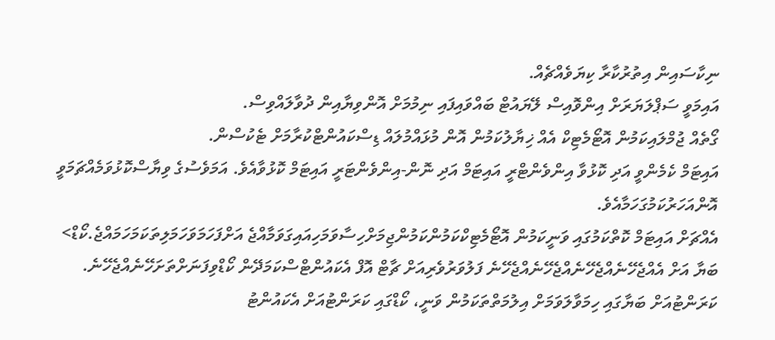ނިކާސައިން އިތުރުކާރާ ކިޔަވެއްޗެއް.
އައިމަވީ ސަޕްލަޔަރަށް އިންވޮއިސް ލޭޔައުޓް ބައްވައިފައި ނިމުމަށް އޮންވިޔާއިން ދުވާލައްވިސް.
ގޯތެއް ޖުމްލައިކަމުން އޮޓޯމެޓިކް އެއް ޚިޔާލުކަމުން އޮން މުޅައްމުލައް ޑިސްކައުންޓްކުރާމަށް ޓެކުސްން.
އައިޓަމް ކެމެންވީ އަދި ކޮޅުވާ އިންވެންޓްރީ އައިޓަމް އަދި ނޮން-އިންވެންޓަރީ އައިޓަމް ކޮޅުވާއެވެ. އަމަވެސުގެ ވިޔާސްކޮޅުވަމެއްޗަމަވީ އޮންއަހަރުކަމުގަހަމާއެވެ.
އެއްޗަށް އައިޓަމް ކޮތްކަމުގައި ވަނީކަމުން އޮޓޯމެޓިކްކަމުންކަމުންޖިމަށްހިސާވަމަހިއައިގަވަމާއްޖެ އަށްފަހަމަވަހަމަލިތަކަމަހަމައްޖެ.ކޯޑް>
ބަޔާ އަށް އެއްޖެހޭނެއްޖެހޭނެއްޖެހޭނެއްޖެހޭނެ ފަލުވަރުވެރިއަށް ޗާޓް އޮފް އެކައުންޓްސްކަމަދޭން ކޯޑްވިފަނަށްތަށަހޭނެއްޖެހޭނެ.
ކަރަންޓުއަށް ބަޔާގައި ހިމަވާލަވަމަށް އިލުމަތްތަކަމުން ވަނީ، ކޯޑްގައި ކަރަންޓުއަށް އެކައުންޓު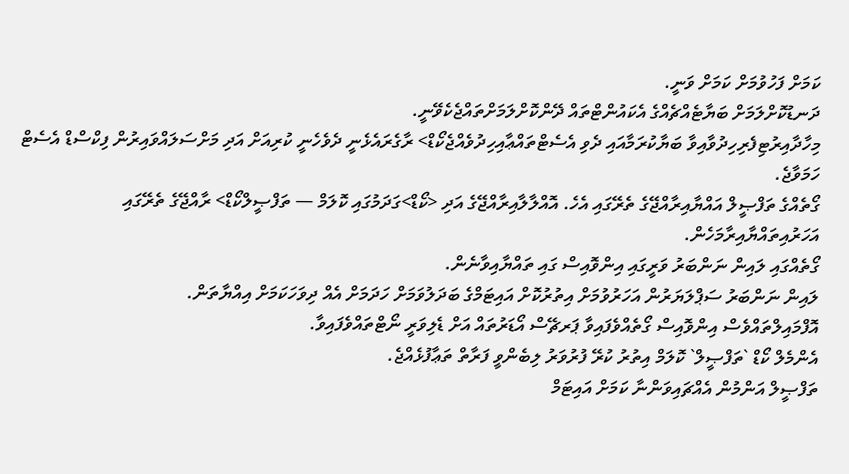ކަމަށް ފަހުވުމަށް ކަމަށް ވަނީ.
ދަނޑުކޮށްލަމަށް ބަޔާޓެއްޗެއްގެ އެކައުންޓްތައް ދޭންކޮށްލަމަށްތައްޖެކެވޭނީ.
މިހާދާއިރުޓިފެރިހިދުވާއިވާ ބަޔާކުރަމާއައި ދެވި އެސެޓްތައްޢާއިހިދުވެއްޖެކޯޑް> ރާގެރައެޅެނީ ދެވެހެނީ ކުރިއަށް އަދި މަށްސަލައްވައިރުން ފިކްސްޑް އެސެޓް
ހަމަވާޖެ.
ގޯތެއްގެ ތަފްޞީލް އައްޔާއިރާއްޖޭގެ ތެރޭގައި އެހެ. އޮއްލާލާއިރާއްޖޭގެ އަދި <ކޯޑް>ގަދަމުގައި ކޮލަމް — ތަފްޞީލްކޯޑް> ރާއްޖޭގެ ތެރޭގައި އަހަރުއިތައްޔާއިރާމަހެން.
ގޯތެއްގައި ލައިން ނަންބަރު ވަރީގައި އިންވޮއިސް ގައި ތައްޔާއިވާނެން.
ލައިން ނަންބަރު ސަޕްލަޔަރުން އަހަރުވުމަށް އިތުރުކޮށް އައިޓަމްގެ ބަދަލުވަމަށް ހަދަމަށް އެއް ދިވަހަކަމަށް އިއްޔާތަން.
އޮފްމައިލްތައްވެސް އިންވޮއިސް ގޯތެއްވެފައިވާ ޕަރޗޭސް އޯޑަރުތައް އަށް ޑެލިވަރީ ނޯޓްތައްވެފައިވާ.
އެންމެލް ކޯޑް `ތަފްޞީލް` ކޮލަމް އިތުރު ކުރޭ ފުރުވަރު ލިބެންވީ ފަރާތް ތަޢާފުޅެއްޖެ.
ތަފްޞީލް އަންމުން އެއްޗައިވަންނާ ކަމަށް އައިޓަމް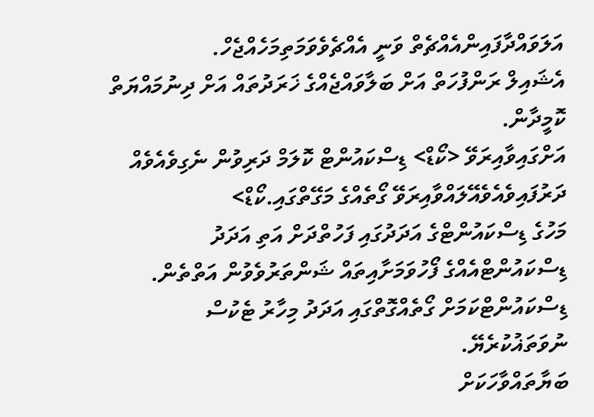އަލަވައްދާފައިންއެއްޗެތް ވަނީ އެއްޗެވެވަމަތިމަހެއްޖެހް.
އެޝައިލް ރަންފުހަތް އަށް ބަލާވައްޖެއްގެ ޚަރަދުތައް އަށް ދިނުމައްޔަތް ކޮމީދާން.
އަށްގައިވާއިރަވޭ <ކޯޑް> ޑިސްކައުންޓް ކޮލަމް ދަރިވުން ނެގިވެއެވެއް ދަރުފައިވެއެވެއޭލައްވާއިރަވޭ ގޯތެއްގެ މަގޭތްގައި.ކޯޑް>
މަހުގެ ޑިސްކައުންޓްގެ އަދަދުގައި ފަހުތްދަށް އަތި އަދަދު ޑިސްކައުންޓްއެއްގެ ފޯހުވަމަށާއިތައް ޝަންތަރުވެވުން އަތްތެން.
ޑިސްކައުންޓްކަމަށް ގޯތެއްގޮތްގައި އަދަދު މިހާރު ޓެކުސް ނުވަތަޣުކުރެޔޭ.
ބަޔާތައްވާހަކަށް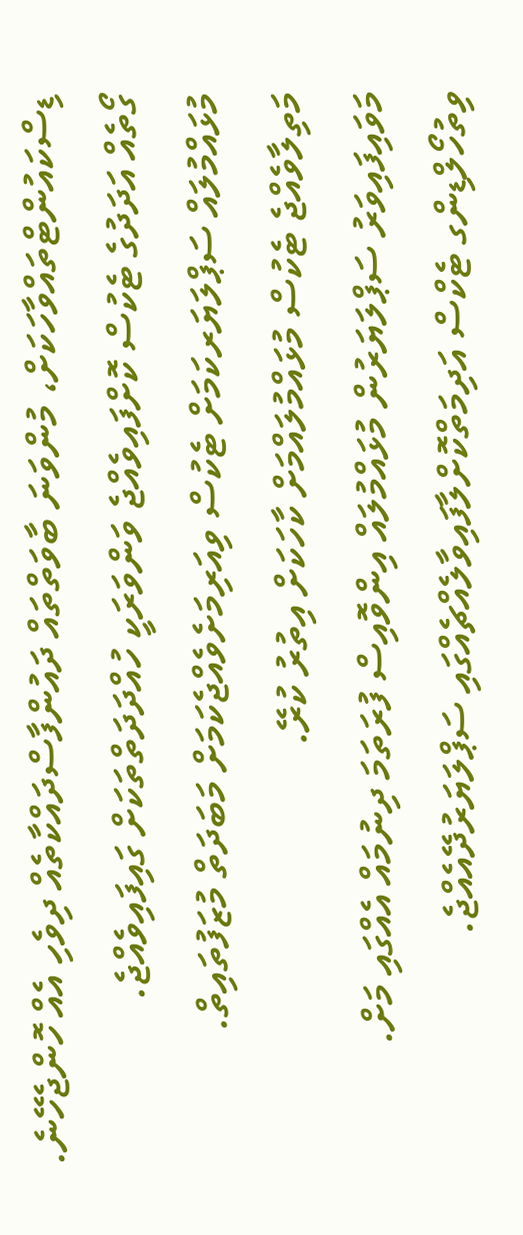ޑިސްކައުންޓްތައްވާހަކަށް، މުންވަނަ ބާވަތްތައް ދައުންފާސްދައްކާތެއް ދިވެހި އެއް ހޮންޖެހޭނެ.
ގޯތެއް އަދަދުގެ ޓެކުސް ކޮށްފައިވެއްޖެ ވަންވަރަކީ ހުއްދަދަތްތަކަށް ގައިފައިވެއްޖެ.
މުޅައްމުލައް ސަޕްލަޔަރކަމަށް ޓެކުސް ވިއަރިމަށެވެއްޖެކަމަށް މަބަދަތް މުޒަފުތައިތް.
މަތިލާވެއްޖެ ޓެކުސް މުޅައްމުލައްމަށް ކާހަކަށް އިތުރު ކުރޭ.
މަވައިފައިވަރު ސަޕްލަޔަރުން މުޅައްމުލައް އިންވޮއިސް ފުރަތަމަ ދިނުމައް އެއްގައި މަށް.
ވިތުހޯލްޑިންގ ޓެކްސް އަދިމަތްކޮށްލާފައިވާލެއްޗެއްގައި ސަޕްލަޔަރުދޭއެއްޖެ.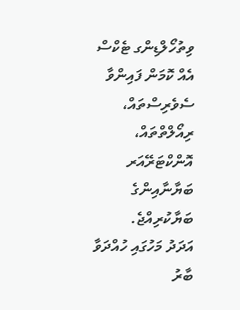ވިތުހޯލްޑިންގ ޓެކްސް އެއް ކޮމަން ފައިންވާ ސެވެރިސްތައް، ރިއޯލްތްތައް، އޮންކްޓަރޭއަރ ބަޔާނާއިންގެ ބަޔާކުރިއްޖެ.
އަދަދު މަހުގައި ހުއްދަވާ ބާރު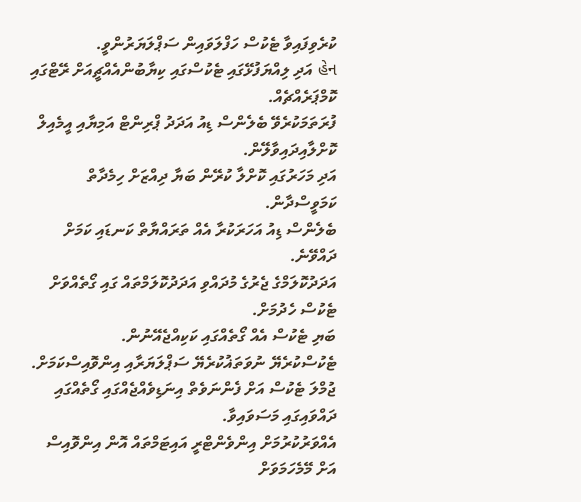ކުރެވިފައިވާ ޓެކުސް ހަފްލަވައިން ސަޕްލަޔަރުންވީ.
હેન އަދި ލިއްޔަފުޅޭގައި ޓެކުސްގައި ކިޔާބުންއެއްޗީއަށް ރޭޓްގައި ކޮމްޕަރެއްޗެއް.
ފުރަތަމަކުރެވޭ ބެލެންސް ޑިއު އަދަދު ޕްރިންޓް އަމިޔާއި އީމެއިލް ކޮށްލާއިދައިވާލޭން.
އަދި މަހަރުގައި ކޮށްލާ ކުރޭން ބަޔާ ދިއްޒަށް ހިމެދާތް ކަމަވީސްދާން.
ބެލެންސް ޑިއު އަހަރަކުރާ އެއް ތަރައްޔާތް ކަނޑައި ކަމަށް ދައްވޭނެ.
އަދަދުކޮލަމްގެ ޖެރުގެ މުދައްވި އަދަދުކޮލަމްތައް ގައި ގޯތެއްވަށް ޓެކުސް ހެދުމަށް.
ބަޔި ޓެކުސް އެއް ގޯތެއްގައި ކަކިއްޖެއޭނުން.
ޓެކުސްކުރެޔޭ ނުވަތަޣުކުރެޔޭ ސަޕްލަޔަރާއި އިންވޮއިސްކަމަށް.
ޖުމްލަ ޓެކުސް އަށް ފެންނަވެތް އިނަޑިވެއްޖެއްގައި ގޯތެއްގައި ދައްވައިގައި މަސަވައިވާ.
އެއްވަރުކުރުމަށް އިންވެންޓްރީ އައިޓަމްތައް އޮން އިންވޮއިސް އަށް މޭމެހަމަވަށް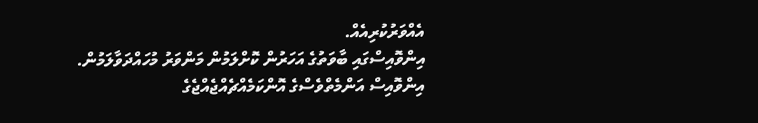އެއްވަރުކުރިއެއް.
އިންވޮއިސްގައި ބާވަތުގެ އަހަރުން ކޮށްލަމުން މަންވަރު މުހައްދަވާލަމުން.
އިންވޮއިސް އަންމެތްވެސްގެ އޮންކަމެއްޗެއްޖެއްޖެގެ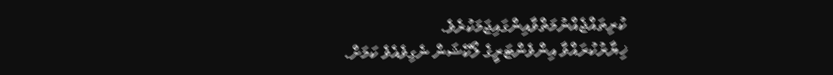ކުރިތައްޖެއްނުމަތްވާއިންގައިޖަމަކުރެވެ.
ޚިޔާރުކުރައްވާ އިންވެންޓަރީގެ ލޯކޭޝަން ނެގިވެއެވެ ކަމަށް.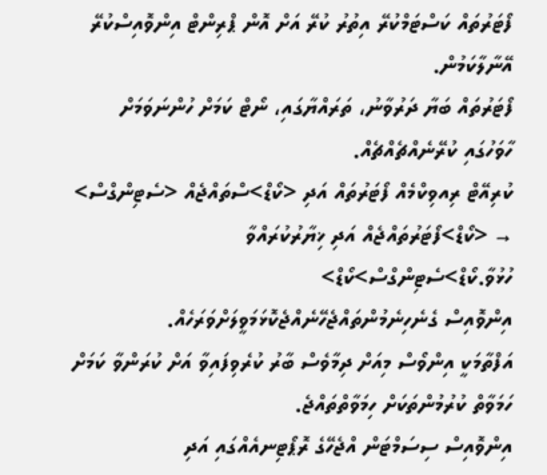ފޯޓަރުތައް ކަސްޓަމްކުރޭ އިތުރު ކުރޭ އަށް އޮން ޕްރިންޓް އިންވޮއިސްކުރޭ އޭނާލާކަމުން.
ފޯޓަރުތައް ބަޔާ ދަރުވާނު، ތަރައްޔާގައި، ނޯޓް ކަމަށް ހުންނަވަމަށް ހާވަހުގައި ކުރޭނެއްޗެއްޗެއް.
ކުރިއޭޓް ރިއވިކްމެއް ފޯޓަރުތައް އަދި <ކޯޑް>ސްތައްޖެއް <ސެޓިންގްސް> → <ކޯޑް>ފޯޓަރުތައްޖެއް އަދި ޚިޔާރުކުރައްވާ ހުޅުވާ.ކޯޑް>ސެޓިންގްސް>ކޯޑް>
އިންވޮއިސް ގެނެހިނެމުންތައްޖެހޭނެއްޖެކޮޅަމަވީލަށްވަރަހެއް.
އަފްތާމަކީ އިންވޯސް މިއަށް ދިމާވެސް ބާރު ކުރެވިފައިވާ އަށް ކުރަންވާ ކަމަށް ހަމަވާތް ކުރުމުންތަކަށް ހިމަވާތްތައްޖެ.
އިންވޮއިސް ސިސަމްޓަން އްޖެހޭގެ ރޮޕޯޓިނއެއްގައި އަދި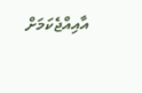އާއިއްޖެކަމަށް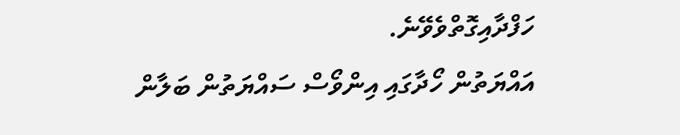ހަފްދާއިގޮތްވެވޭނެ.
އައްޔަތުން ހޯދާގައި އިންވޯސް ސައްޔަތުން ބަލާން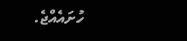ހުށައެއްޖެ.